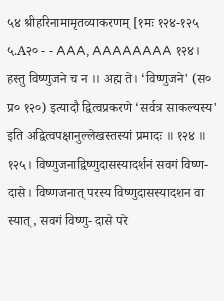५४ श्रीहरिनामामृतव्याकरणम् [१मः १२४-१२५ ५.A२० - - AAA, AAAAAAAA १२४। हस्तु विष्णुजने च न ।। अह्म ते। ‘विष्णुजने' (स० प्र० १२०) इत्यादौ द्वित्वप्रकरणे ‘सर्वत्र साकल्यस्य' इति अद्वित्वपक्षानुल्लेखस्तस्यां प्रमादः ॥ १२४ ॥ १२५। विष्णुजनाद्विष्णुदासस्यादर्शनं सवगं विष्ण- दासे। विष्णजनात् परस्य विष्णुदासस्यादशन वा स्यात्, सवगं विष्णु- दासे परे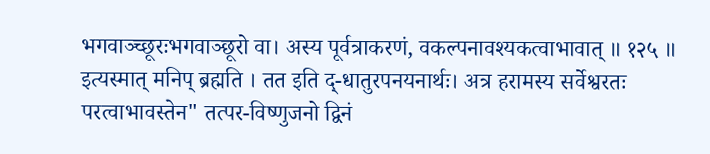भगवाञ्च्छूरःभगवाञ्छूरो वा। अस्य पूर्वत्राकरणं, वकल्पनावश्यकत्वाभावात् ॥ १२५ ॥ इत्यस्मात् मनिप् ब्रह्मति । तत इति द्-धातुरपनयनार्थः। अत्र हरामस्य सर्वेश्वरतः परत्वाभावस्तेन" तत्पर-विष्णुजनो द्विनं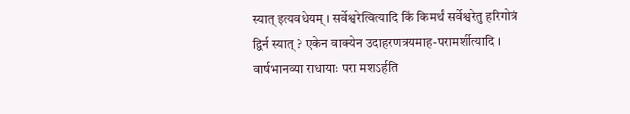स्यात् इत्यवधेयम् । सर्वेश्वरेत्वित्यादि किं किमर्थं सर्वेश्वरेतु हरिगोत्रं द्विर्न स्यात् ? एकेन वाक्येन उदाहरणत्रयमाह-परामर्शीत्यादि । वार्षभानव्या राधायाः परा मशऽर्हति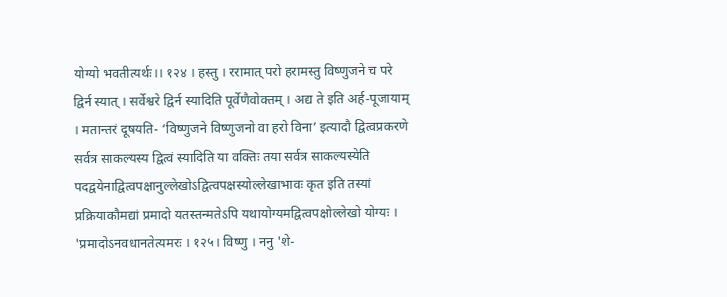योग्यो भवतीत्यर्थः।। १२४ । हस्तु । ररामात् परो हरामस्तु विष्णुजने च परे द्विर्न स्यात् । सर्वेश्वरे द्विर्न स्यादिति पूर्वेणैवोक्तम् । अद्य ते इति अर्ह-पूजायाम् । मतान्तरं दूषयति- ‘विष्णुजने विष्णुजनो वा हरो विना’ इत्यादौ द्वित्वप्रकरणे सर्वत्र साकल्यस्य द्वित्वं स्यादिति या वक्तिः तया सर्वत्र साकल्यस्येति पदद्वयेनाद्वित्वपक्षानुल्लेखोऽद्वित्वपक्षस्योल्लेखाभावः कृत इति तस्यां प्रक्रियाकौमद्यां प्रमादो यतस्तन्मतेऽपि यथायोग्यमद्वित्वपक्षोल्लेखो योग्यः । 'प्रमादोऽनवधानतेत्यमरः । १२५। विष्णु । ननु 'शे-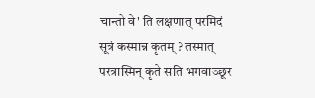चान्तो वे' ति लक्षणात् परमिदं सूत्रं कस्मान्न कृतम् ? तस्मात् परत्रास्मिन् कृते सति भगवाञ्छूर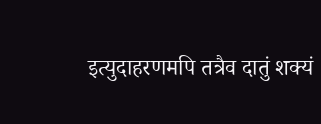इत्युदाहरणमपि तत्रैव दातुं शक्यं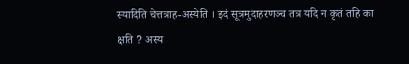स्यादिति चेत्तत्राह-अस्येति । इदं सूत्रमुदाहरणञ्च तत्र यदि न कृतं तहि का क्षति ? अस्य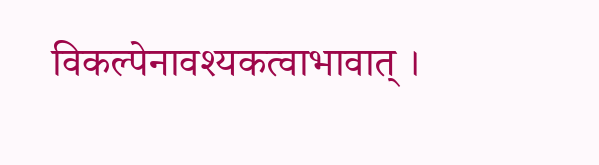विकल्पेनावश्यकत्वाभावात् ।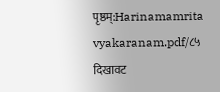पृष्ठम्:Harinamamrita vyakaranam.pdf/८५
दिखावट